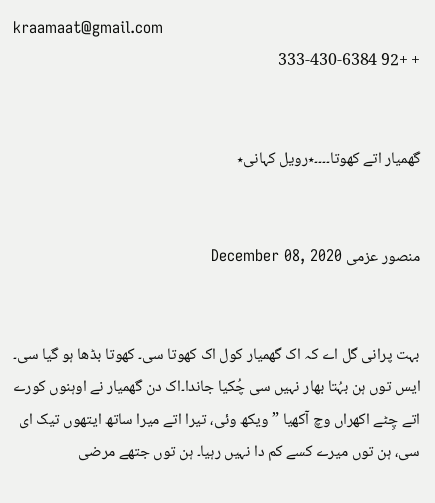kraamaat@gmail.com
+ +92 333-430-6384


گھمیار اتے کھوتا۔۔۔۔٭رویل کہانی٭


منصور عزمی December 08, 2020


بہت پرانی گل اے کہ اک گھمیار کول اک کھوتا سی۔ کھوتا بڈھا ہو گیا سی۔ ایس توں ہن بہُتا بھار نہیں سی چُکیا جاندا۔اک دن گھمیار نے اوہنوں کورے اتے چِٹے اکھراں وچ آکھیا ”ویکھ وئی، تیرا اتے میرا ساتھ ایتھوں تیک ای سی، ہن توں میرے کسے کم دا نہیں رہیا۔ ہن توں جتھے مرضی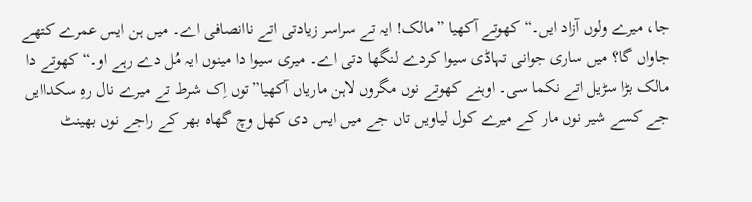جا، میرے ولوں آزاد ایں۔“ کھوتے آکھیا ”مالک! ایہ تے سراسر زیادتی اتے ناانصافی اے۔ میں ہن ایس عمرے کتھے جاواں گا؟ میں ساری جوانی تہاڈی سیوا کردے لنگھا دتی اے۔ میری سیوا دا مینوں ایہ مُل دے رہے او۔“کھوتے دا مالک بڑا سڑیل اتے نکما سی۔ اوہنے کھوتے نوں مگروں لاہن ماریاں آکھیا”توں اِک شرط تے میرے نال رہِ سکداایں جے کسے شیر نوں مار کے میرے کول لیاویں تاں جے میں ایس دی کھل وچ گھاہ بھر کے راجے نوں بھینٹ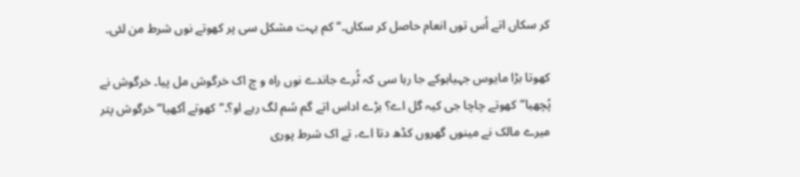کر سکاں اتے اُس توں انعام حاصل کر سکاں۔“ کم بہت مشکل سی پر کھوتے نوں شرط من لئی۔

کھوتا بڑا مایوس جہیاہوکے جا رہا سی کہ ٹُرے جاندے نوں راہ و چ اک خرگوش مل پیا۔ خرگوش نے پُچھیا”کھوتے چاچا جی کیہ گل اے؟ بڑے اداس اتے گم سُم لگ رہے او؟۔“ کھوتے آکھیا”خرگوش پتر میرے مالک نے مینوں گھروں کڈھ دتا اے، تے اک شرط پوری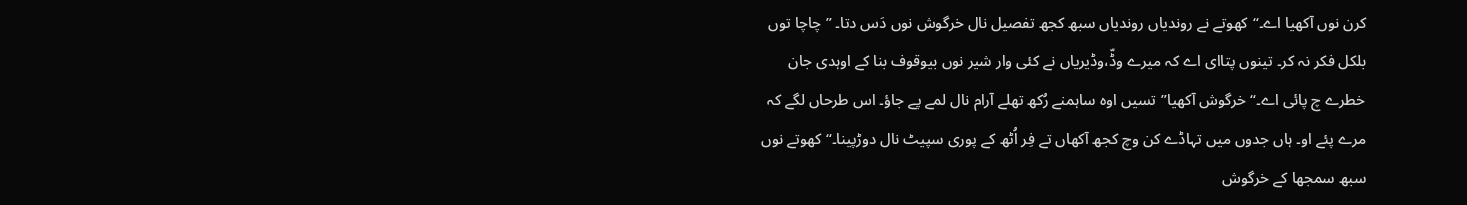کرن نوں آکھیا اے۔“کھوتے نے روندیاں روندیاں سبھ کجھ تفصیل نال خرگوش نوں دَس دتا۔ ”چاچا توں بلکل فکر نہ کر۔ تینوں پتاای اے کہ میرے وڈّ،وڈیریاں نے کئی وار شیر نوں بیوقوف بنا کے اوہدی جان خطرے چ پائی اے۔“ خرگوش آکھیا”تسیں اوہ ساہمنے رُکھ تھلے آرام نال لمے پے جاؤ۔ اس طرحاں لگے کہ مرے پئے او۔ ہاں جدوں میں تہاڈے کن وچ کجھ آکھاں تے فِر اُٹھ کے پوری سپیٹ نال دوڑپینا۔“ کھوتے نوں سبھ سمجھا کے خرگوش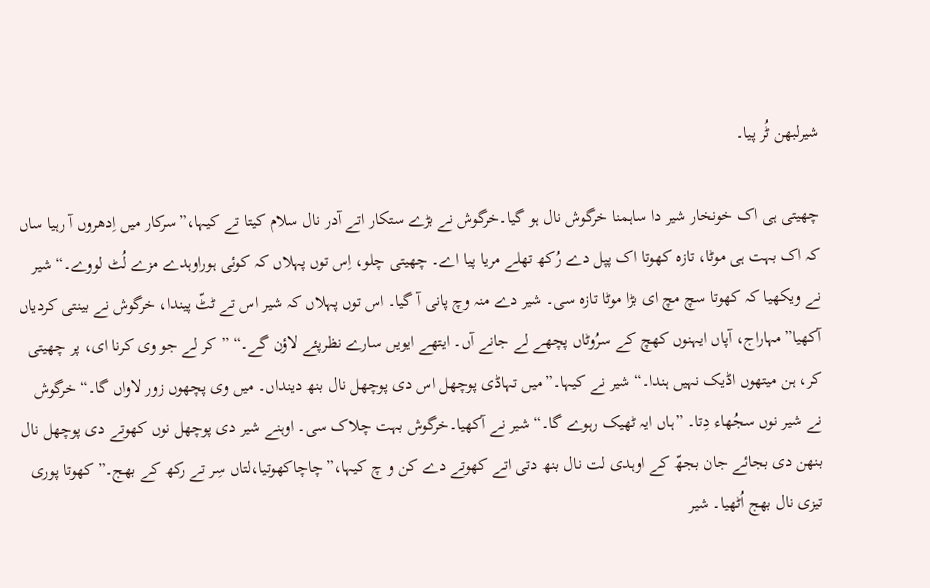شیرلبھن ٹُر پیا۔

چھیتی ہی اک خونخار شیر دا ساہمنا خرگوش نال ہو گیا۔خرگوش نے بڑے ستکار اتے آدر نال سلام کیتا تے کیہا،”سرکار میں اِدھروں آ رہیا ساں کہ اک بہت ہی موٹا، تازہ کھوتا اک پپل دے رُکھ تھلے مریا پیا اے۔ چھیتی چلو، اِس توں پہلاں کہ کوئی ہوراوہدے مزے لُٹ لووے۔“ شیر نے ویکھیا کہ کھوتا سچ مچ ای بڑا موٹا تازہ سی۔ شیر دے منہ وچ پانی آ گیا۔ اس توں پہلاں کہ شیر اس تے ٹٹّ پیندا، خرگوش نے بینتی کردیاں آکھیا”مہاراج، آپاں ایہنوں کھچ کے سرُوٹاں پچھے لے جانے آں۔ ایتھے ایویں سارے نظرپئے لاؤن گے۔“ ”کر لے جو وی کرنا ای، پر چھیتی کر، ہن میتھوں اڈیک نہیں ہندا۔“ شیر نے کیہا۔”میں تہاڈی پوچھل اس دی پوچھل نال بنھ دینداں۔ میں وی پچھوں زور لاواں گا۔“ خرگوش نے شیر نوں سجُھاء دِتا۔ ”ہاں ایہ ٹھیک رہوے گا۔“ شیر نے آکھیا۔خرگوش بہت چلاک سی۔ اوہنے شیر دی پوچھل نوں کھوتے دی پوچھل نال بنھن دی بجائے جان بجھّ کے اوہدی لت نال بنھ دتی اتے کھوتے دے کن و چ کیہا،”چاچاکھوتیا،لتاں سِر تے رکھ کے بھج۔”کھوتا پوری تیزی نال بھج اُٹھیا۔ شیر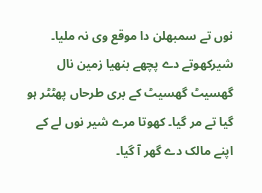نوں تے سمبھلن دا موقع وی نہ ملیا۔ شیرکھوتے دے پچھے بنھیا زمین نال گھسیٹ گھسیٹ کے بری طرحاں پھٹٹر ہو گیا تے مر گیا۔ کھوتا مرے شیر نوں لے کے اپنے مالک دے گھر آ گیا۔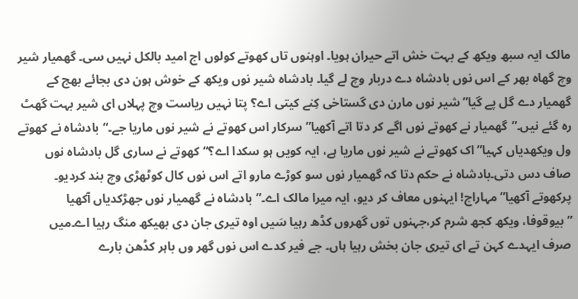مالک ایہ سبھ ویکھ کے بہت خش اتے حیران ہویا۔ اوہنوں تاں کھوتے کولوں اج امید بالکل نہیں سی۔ گھمیار شیر وچ گھاہ بھر کے اس نوں بادشاہ دے دربار وچ لے گیا۔ بادشاہ شیر نوں ویکھ کے خوش ہون دی بجائے بھج کے گھمیار دے گل پے گیا”شیر نوں مارن دی گستاخی کِنے کیتی اے؟ پتا نہیں ریاست وچ پہلاں ای شیر بہت گھٹ رہ گئے نیں۔”گھمیار نے کھوتے نوں اگے کر دتا اتے آکھیا”سرکار اس کھوتے نے شیر نوں ماریا جے۔“بادشاہ نے کھوتے ول ویکھدیاں کہیا”اک کھوتے نے شیر نوں ماریا ہے، ایہ کویں ہو سکدا اے؟“کھوتے نے ساری گل بادشاہ نوں صاف دس دتی۔بادشاہ نے حکم دتا کہ گھمیار نوں سو کوڑے مارو اتے اس نوں کال کوٹھڑی وچ بند کردیو۔ پرکھوتے آکھیا”مہاراج! ایہنوں معاف کر دیو، ایہ میرا مالک اے۔”بادشاہ نے گھمیار نوں جھڑکدیاں آکھیا ”بیوقوفا، ویکھ کجھ شرم کر،جہنوں توں گھروں کڈھ رہیا سَیں اوہ تیری جان دی بھیکھ منگ رہیا اے۔میں صرف ایہدے کہن تے ای تیری جان بخش رہیا ہاں۔ جے فیر کدے اس نوں گھر وں باہر کڈھن بارے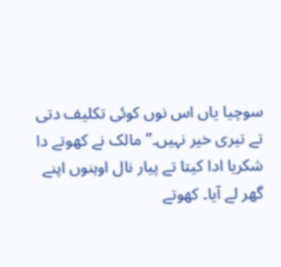سوچیا یاں اس نوں کوئی تکلیف دتی تے تیری خیر نہیں۔”مالک نے کھوتے دا شکریا ادا کیتا تے پیار نال اوہنوں اپنے گھر لے آیا۔ کھوتے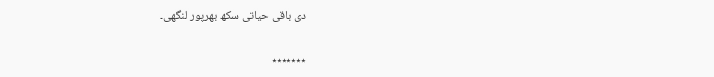دی باقی حیاتی سکھ بھرپور لنگھی۔

٭٭٭٭٭٭٭